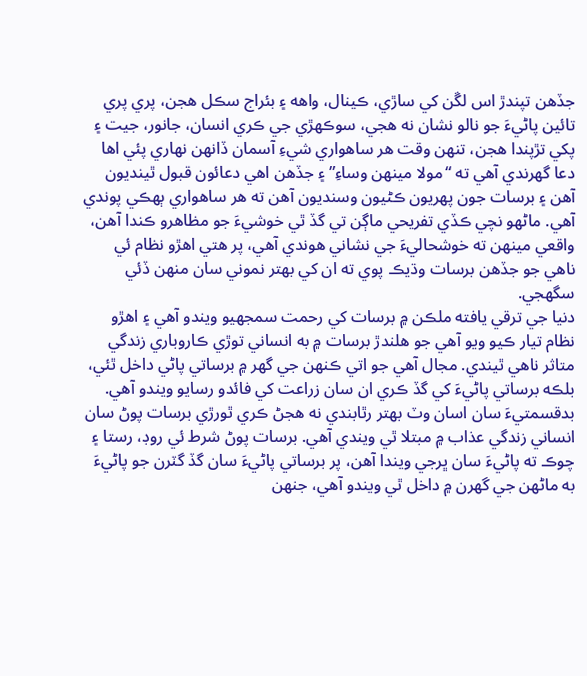جڏهن تپندڙ اس لڱن کي ساڙي، ڪينال، واهه ۽ بئراج سڪل هجن، پري پري تائين پاڻيءَ جو نالو نشان نه هجي، سوڪهڙي جي ڪري انسان، جانور، جيت ۽ پکي تڙپندا هجن، تنهن وقت هر ساهواري شيءِ آسمان ڏانهن نهاري پئي اها دعا گهرندي آهي ته “مولا مينهن وساءِ” ۽ جڏهن اهي دعائون قبول ٿينديون آهن ۽ برسات جون پهريون ڪڻيون وسنديون آهن ته هر ساهواري ٻهڪي پوندي آهي. ماڻهو نچي ڪڏي تفريحي ماڳن تي گڏ ٿي خوشيءَ جو مظاهرو ڪندا آهن، واقعي مينهن ته خوشحاليءَ جي نشاني هوندي آهي، پر هتي اهڙو نظام ئي ناهي جو جڏهن برسات وڌيڪ پوي ته ان کي بهتر نموني سان منهن ڏئي سگهجي.
دنيا جي ترقي يافته ملڪن ۾ برسات کي رحمت سمجهيو ويندو آهي ۽ اهڙو نظام تيار ڪيو ويو آهي جو هلندڙ برسات ۾ به انساني توڙي ڪاروباري زندگي متاثر ناهي ٿيندي. مجال آهي جو اتي ڪنهن جي گهر ۾ برساتي پاڻي داخل ٿئي، بلڪه برساتي پاڻيءَ کي گڏ ڪري ان سان زراعت کي فائدو رسايو ويندو آهي.
بدقسمتيءَ سان اسان وٽ بهتر رٿابندي نه هجڻ ڪري ٿورڙي برسات پوڻ سان انساني زندگي عذاب ۾ مبتلا ٿي ويندي آهي. برسات پوڻ شرط ئي روڊ، رستا ۽ چوڪ ته پاڻيءَ سان ڀرجي ويندا آهن، پر برساتي پاڻيءَ سان گڏ گٽرن جو پاڻيءَ به ماڻهن جي گهرن ۾ داخل ٿي ويندو آهي، جنهن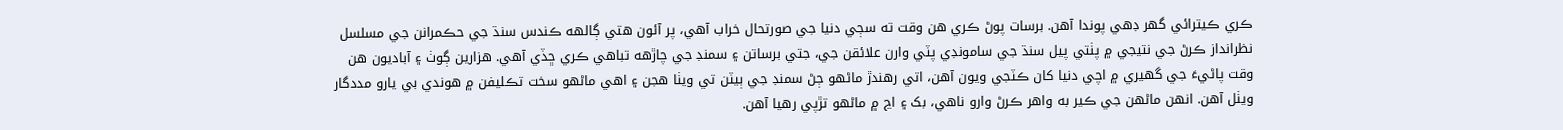ڪري ڪيترائي گهر ڊهي پوندا آهن. برسات پوڻ ڪري هن وقت ته سڄي دنيا جي صورتحال خراب آهي، پر آئون هتي ڳالهه ڪندس سنڌ جي حڪمرانن جي مسلسل نظرانداز ڪرڻ جي نتيجي ۾ پٺتي پيل سنڌ جي سامونڊي پٽي وارن علائقن جي، جتي برساتن ۽ سمنڊ جي چاڙهه تباهي ڪري ڇڏي آهي. هزارين ڳوٺ ۽ آباديون هن وقت پاڻيءَ جي گهيري ۾ اچي دنيا کان ڪٽجي ويون آهن، اتي رهندڙ ماڻهو ڄڻ سمنڊ جي ٻيٽن تي ويٺا هجن ۽ اهي ماڻهو سخت تڪليفن ۾ هوندي بي يارو مددگار ويٺل آهن. انهن ماڻهن جي ڪير به واهر ڪرڻ وارو ناهي، بک ۽ اڃ ۾ ماڻهو تڙپي رهيا آهن.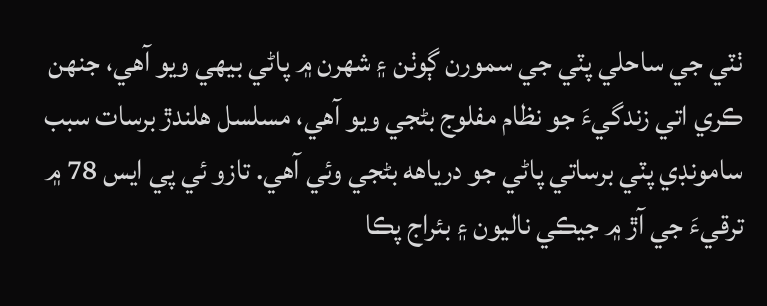ٺٽي جي ساحلي پٽي جي سمورن ڳوٺن ۽ شھرن ۾ پاڻي بيھي ويو آهي، جنهن ڪري اتي زندگيءَ جو نظام مفلوج بڻجي ويو آهي، مسلسل هلندڙ برسات سبب سامونڊي پٽي برساتي پاڻي جو درياهه بڻجي وئي آهي. تازو ئي پي ايس 78 ۾ ترقيءَ جي آڙ ۾ جيڪي ناليون ۽ بئراج پڪا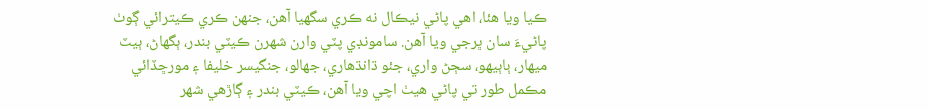ڪيا ويا هئا، اهي پاڻي نيڪال نه ڪري سگهيا آهن، جنهن ڪري ڪيترائي ڳوٺ پاڻيءَ سان ڀرجي ويا آهن. سامونڊي پٽي وارن شهرن ڪيٽي بندر، ٻگھاڻ، ٻيٽ ميھار، ٻاٻيهو، سڄڻ واري، جئو ڌانڌھاري، جھالو، جنگيسر خليفا ۽ مورڇڏائي مڪمل طور تي پاڻي ھيٺ اچي ويا آهن، ڪيٽي بندر ۽ ڳاڙهي شهر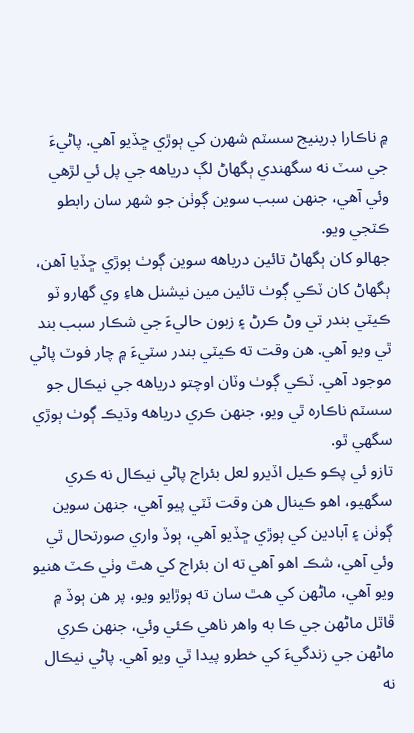۾ ناڪارا ڊرينيج سسٽم شھرن کي ٻوڙي ڇڏيو آهي. پاڻيءَ جي سٽ نه سگهندي ٻگھاڻ لڳ درياهه جي پل ئي لڙھي وئي آهي، جنهن سبب سوين ڳوٺن جو شھر سان رابطو ڪٽجي ويو.
جھالو کان ٻگھاڻ تائين درياهه سوين ڳوٺ ٻوڙي ڇڏيا آهن، ٻگھاڻ کان ٽڪي ڳوٺ تائين مين نيشنل ھاءِ وي گھارو ٽو ڪيٽي بندر تي وڻ ڪرڻ ۽ زبون حاليءَ جي شڪار سبب بند ٿي ويو آهي. هن وقت ته ڪيٽي بندر سٽيءَ ۾ چار فوٽ پاڻي موجود آهي. ٽڪي ڳوٺ وٽان اوچتو درياهه جي نيڪال جو سسٽم ناڪارہ ٿي ويو، جنهن ڪري درياهه وڌيڪ ڳوٺ ٻوڙي سگھي ٿو.
تازو ئي پڪو ڪيل اڏيرو لعل بئراج پاڻي نيڪال نه ڪري سگهيو، اهو ڪينال هن وقت ٽٽي پيو آهي، جنهن سوين ڳوٺن ۽ آبادين کي ٻوڙي ڇڏيو آهي، ٻوڏ واري صورتحال ٿي وئي آهي، شڪ اهو آهي ته ان بئراج کي هٿ وٺي ڪٽ هنيو ويو آهي، ماڻهن کي هٿ سان ته ٻوڙايو ويو، پر هن ٻوڏ ۾ ڦاٿل ماڻهن جي ڪا به واهر ناهي ڪئي وئي، جنهن ڪري ماڻهن جي زندگيءَ کي خطرو پيدا ٿي ويو آهي. پاڻي نيڪال نه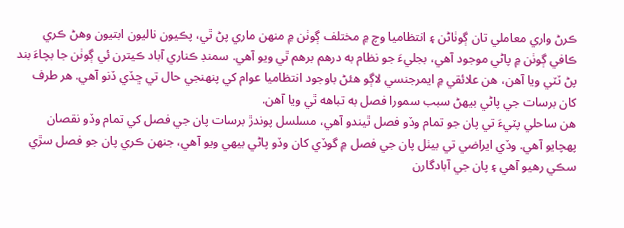ڪرڻ واري معاملي تان ڳوٺاڻن ۽ انتظاميا وچ ۾ مختلف ڳوٺن ۾ منھن ماري پڻ ٿي، پڪيون ناليون ابتيون وھڻ ڪري ڪافي ڳوٺن ۾ پاڻي موجود آهي، بجليءَ جو نظام به درھم برھم ٿي ويو آهي. سمنڊ ڪناري آباد ڪيترن ئي ڳوٺن جا بچاءَ بند پڻ ٽٽي ويا آهن، هن علائقي ۾ ايمرجنسي لاڳو ھئڻ باوجود انتظاميا عوام کي پنهنجي حال تي ڇڏي ڏنو آهي. ھر طرف کان برسات جي پاڻي بيهڻ سبب سمورا فصل به تباهه ٿي ويا آهن.
هن ساحلي پٽيءَ تي پان جو تمام وڏو فصل ٿيندو آهي، مسلسل پوندڙ برسات پان جي فصل کي تمام وڏو نقصان پهچايو آهي. وڏي ايراضي تي بيٺل پان جي فصل ۾ گوڏي کان وڏو پاڻي بيهي ويو آهي، جنهن ڪري پان جو فصل سڙي سڪي رهيو آهي ۽ پان جي آبادگارن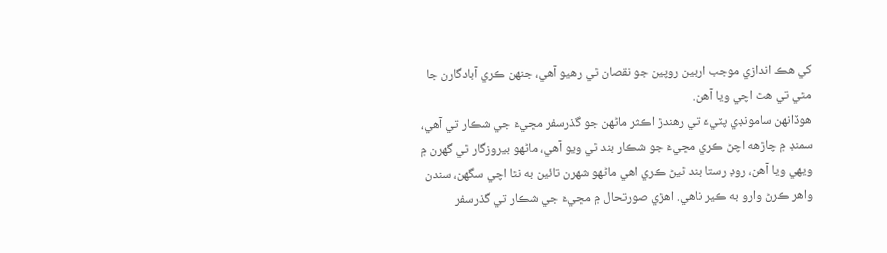کي هڪ اندازي موجب اربين روپين جو نقصان ٿي رهيو آهي، جنهن ڪري آبادگارن جا مٿي تي هٿ اچي ويا آهن.
هوڏانهن سامونڊي پٽيءَ تي رهندڙ اڪثر ماڻهن جو گذرسفر مڇيءَ جي شڪار تي آهي، سمنڊ ۾ چاڙهه اچڻ ڪري مڇيءَ جو شڪار بند ٿي ويو آهي، ماڻهو بيروزگار ٿي گهرن ۾ ويهي ويا آهن، روڊ رستا بند ٿيڻ ڪري اهي ماڻهو شهرن تائين به نٿا اچي سگهن، سندن واهر ڪرڻ وارو به ڪير ناهي. اهڙي صورتحال ۾ مڇيءَ جي شڪار تي گذرسفر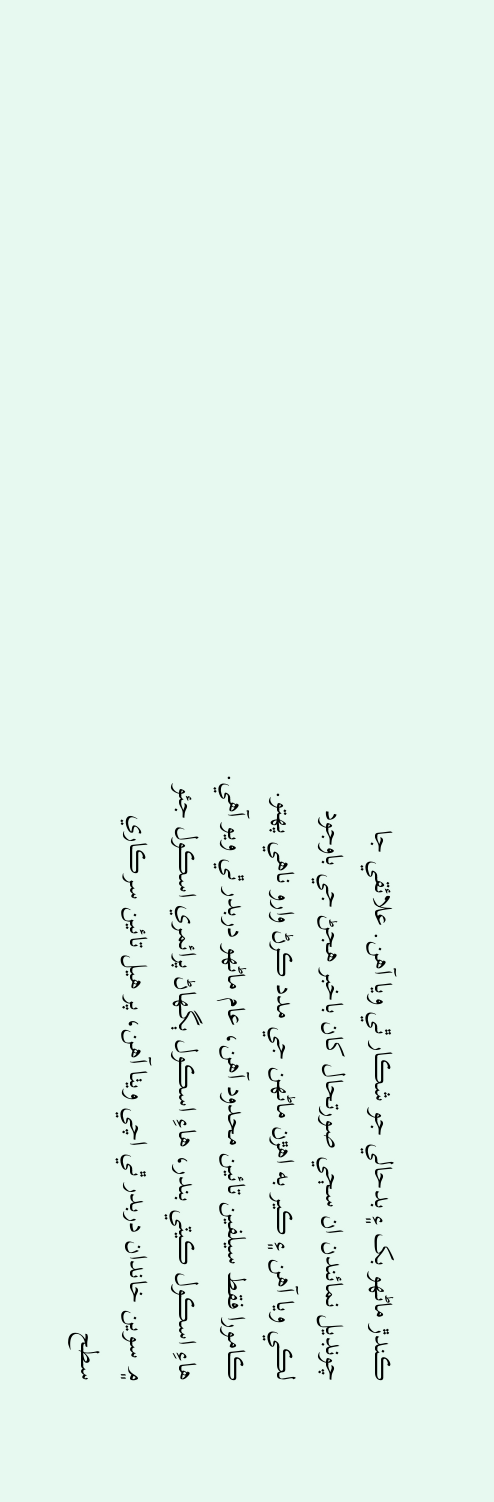ڪندڙ ماڻهو بک ۽ بدحالي جو شڪار ٿي ويا آهن. علائقي جا چونڊيل نمائندن ان سڄي صورتحال کان باخبر هجڻ جي باوجود لڪي ويا آهن ۽ ڪير به اهڙن ماڻهن جي مدد ڪرڻ وارو ناهي پهتو. ڪامورا فقط سيلفين تائين محدود آهن، عام ماڻهو دربدر ٿي ويو آهي.
ھاءِ اسڪول ڪيٽي بندر، ھاءِ اسڪول ٻگھاڻ پرائمري اسڪول جئو ۾ سوين خاندان دربدر ٿي اچي ويٺا آهن، پر ھيل تائين سرڪاري سطح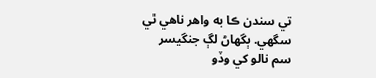تي سندن ڪا به واھر ناهي ٿي سگهي. ٻگھاڻ لڳ جنگيسر سم نالو کي وڏو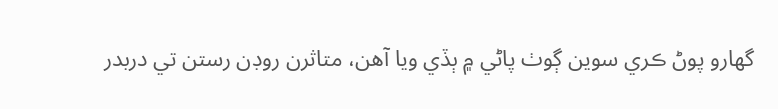گھارو پوڻ ڪري سوين ڳوٺ پاڻي ۾ ٻڏي ويا آهن، متاثرن روڊن رستن تي دربدر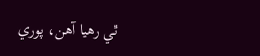ٿي رھيا آھن، پوري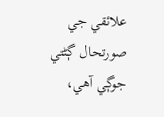علائقي جي صورتحال ڳڻتي جوڳي آهي،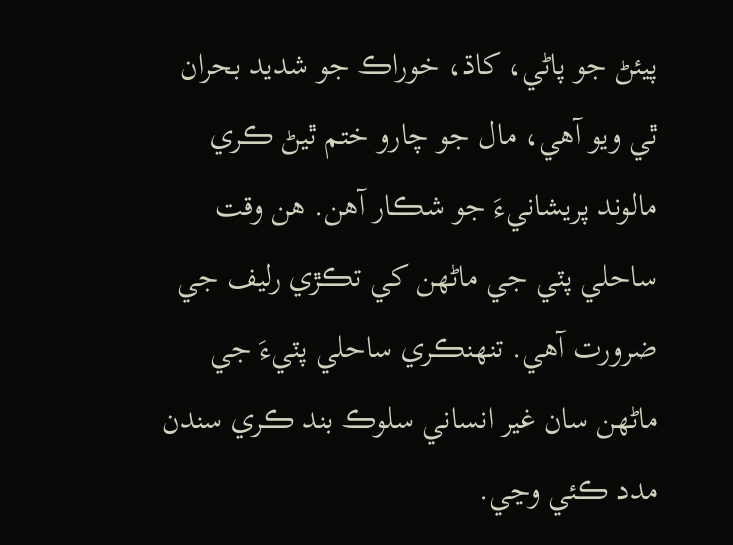پيئڻ جو پاڻي، کاڌ، خوراڪ جو شديد بحران ٿي ويو آهي، مال جو چارو ختم ٿيڻ ڪري مالوند پريشانيءَ جو شڪار آهن. هن وقت ساحلي پٽي جي ماڻهن کي تڪڙي رليف جي ضرورت آهي. تنهنڪري ساحلي پٽيءَ جي ماڻهن سان غير انساني سلوڪ بند ڪري سندن مدد ڪئي وڃي.